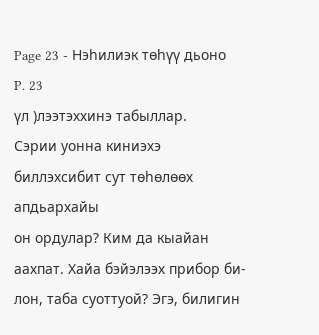Page 23 - Нэһилиэк төһүү дьоно
P. 23
үл )лээтэххинэ табыллар.
Сэрии уонна киниэхэ биллэхсибит сут төһөлөөх апдьархайы
он ордулар? Ким да кыайан аахпат. Хайа бэйэлээх прибор би-
лон, таба суоттуой? Эгэ, билигин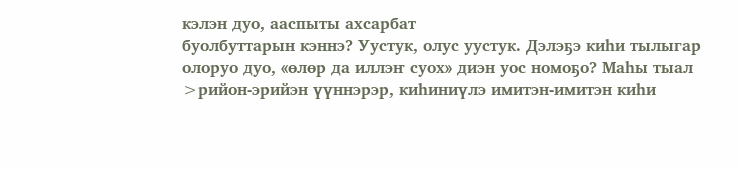кэлэн дуо, ааспыты ахсарбат
буолбуттарын кэннэ? Уустук, олус уустук. Дэлэҕэ киһи тылыгар
олоруо дуо, «өлөр да иллэҥ суох» диэн уос номоҕо? Маһы тыал
>рийон-эрийэн үүннэрэр, киһиниүлэ имитэн-имитэн киһи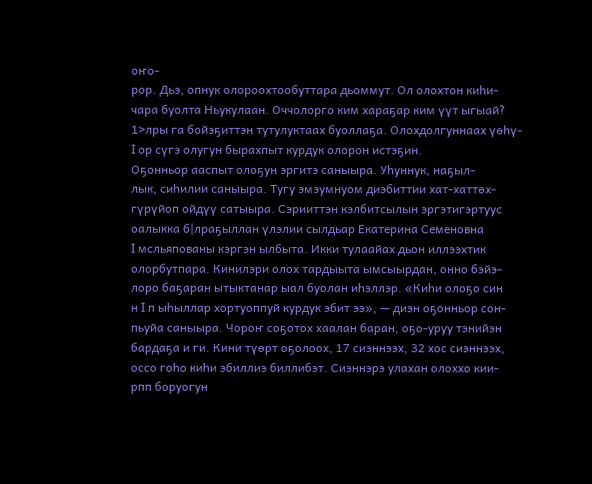оҥо-
рор. Дьэ, опнук олороохтообуттара дьоммут. Ол олохтон киһи-
чара буолта Ньукулаан. Оччолорго ким хараҕар ким үүт ыгыай?
1>лры га бойэҕиттэн тутулуктаах буоллаҕа. Олохдолгуннаах үөһү-
I ор сүгэ олугун бырахпыт курдук олорон истэҕин.
Оҕонньор ааспыт олоҕун эргитэ саныыра. Уһуннук, наҕыл-
лык, сиһилии саныыра. Тугу эмэумнуом диэбиттии хат-хаттөх-
гүрүйоп ойдүү сатыыра. Сэрииттэн кэлбитсылын эргэтигэртуус
оалыкка б|лраҕыллан үлэлии сылдьар Екатерина Семеновна
I мсльяпованы кэргэн ылбыта. Икки тулаайах дьон иллээхтик
олорбутпара. Кинилэри олох тардыыта ымсыырдан, онно бэйэ-
лоро баҕаран ытыктанар ыал буолан иһэллэр. «Киһи олоҕо син
н I п ыһыллар хортуоппуй курдук эбит ээ», — диэн оҕонньор сон-
пьуйа саныыра. Чороҥ соҕотох хаалан баран, оҕо-уруу тэнийэн
бардаҕа и ги. Кини түөрт оҕолоох, 17 сиэннээх, 32 хос сиэннээх,
оссо гоһо киһи эбиллиэ биллибэт. Сиэннэрэ улахан олоххо кии-
рпп боруогун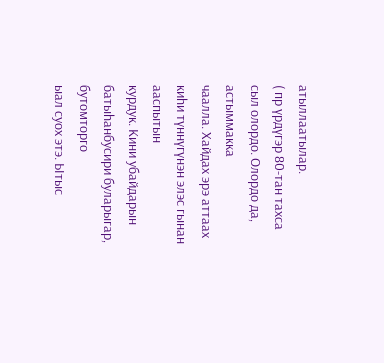атыллаатылар.
( пр үрдүгэр 80-тан тахса сыл олордо. Олордо да, астыммакка
чаалла. Хайдах эрэ аттаах киһи түннүгүнэн элэс гынан ааспытын
курдук. Кини убайдарын батыһанбусири буларыгар, бутомторго
ыал суох этэ. Ытыс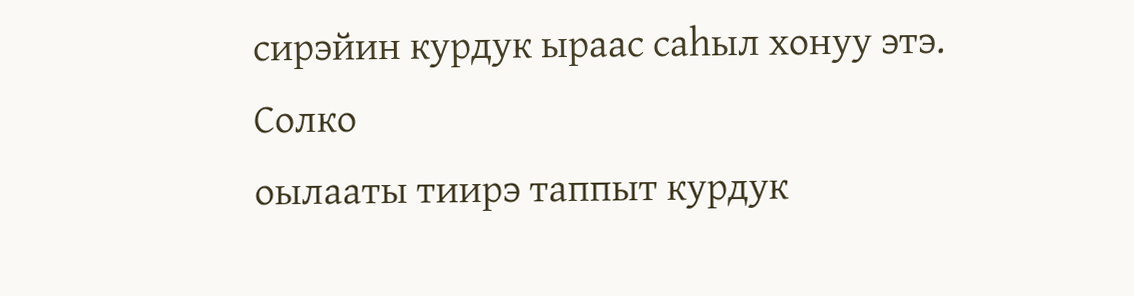сирэйин курдук ыраас саһыл хонуу этэ. Солко
оылааты тиирэ таппыт курдук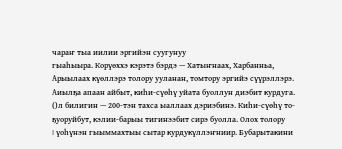чараҥ тыа иилии эргийэн суугунуу
гыаһыыра. Корүөххэ кэрэтэ бэрдэ — Хатыҥнаах, Харбанньа,
Арыылаах күөллэрэ толору ууланан, томтору эргийэ сүүрэллэрэ.
Аиылҕа апаан айбыт, киһи-сүөһү уйата буоллун диэбит курдуга.
()л билигин — 200-тэн тахса ыаллаах дэриэбинэ. Киһи-сүөһү то-
ҕуоруйбут, кэлии-барыы тигинээбит сирэ буолла. Олох толору
I үоһүнэн гыыммахтыы сытар курдукүллэҥниир. Бубарытакини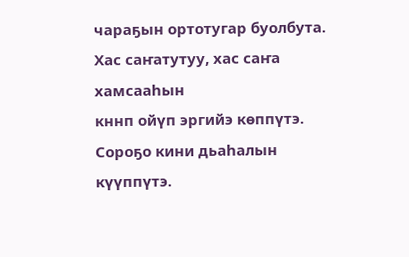чараҕын ортотугар буолбута. Хас саҥатутуу, хас саҥа хамсааһын
кннп ойүп эргийэ көппүтэ. Сороҕо кини дьаһалын күүппүтэ.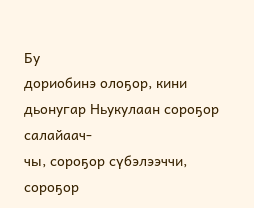Бу
дориобинэ олоҕор, кини дьонугар Ньукулаан сороҕор салайаач-
чы, сороҕор сүбэлээччи, сороҕор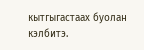кытгыгастаах буолан кэлбитэ.